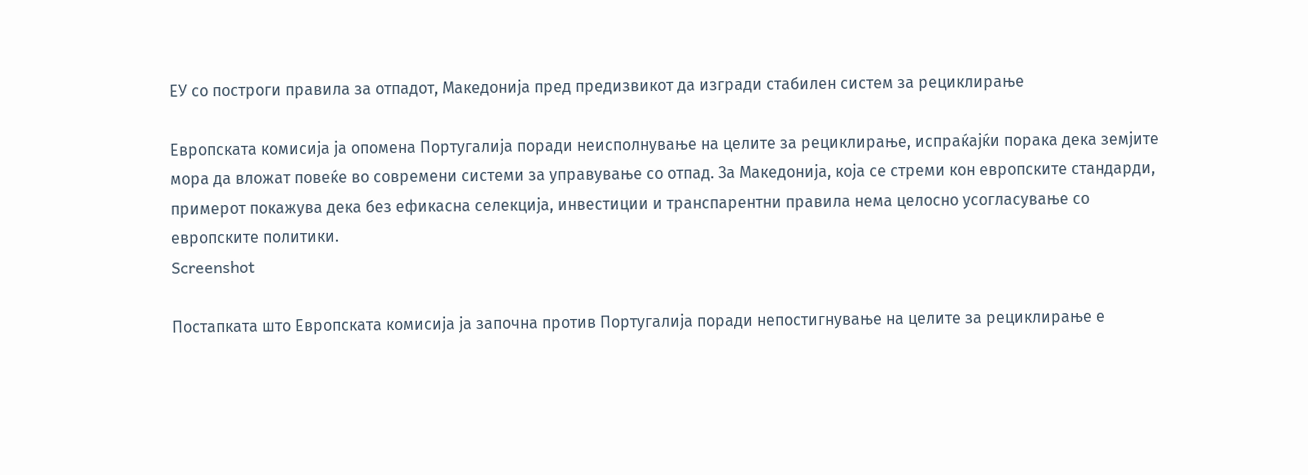ЕУ со построги правила за отпадот, Македонија пред предизвикот да изгради стабилен систем за рециклирање

Европската комисија ја опомена Португалија поради неисполнување на целите за рециклирање, испраќајќи порака дека земјите мора да вложат повеќе во современи системи за управување со отпад. За Македонија, која се стреми кон европските стандарди, примерот покажува дека без ефикасна селекција, инвестиции и транспарентни правила нема целосно усогласување со европските политики.
Screenshot

Постапката што Европската комисија ја започна против Португалија поради непостигнување на целите за рециклирање е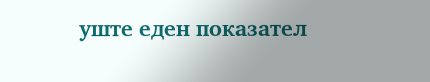уште еден показател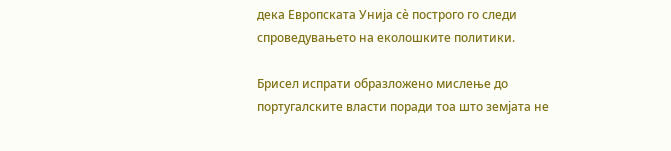дека Европската Унија сè построго го следи спроведувањето на еколошките политики.

Брисел испрати образложено мислење до португалските власти поради тоа што земјата не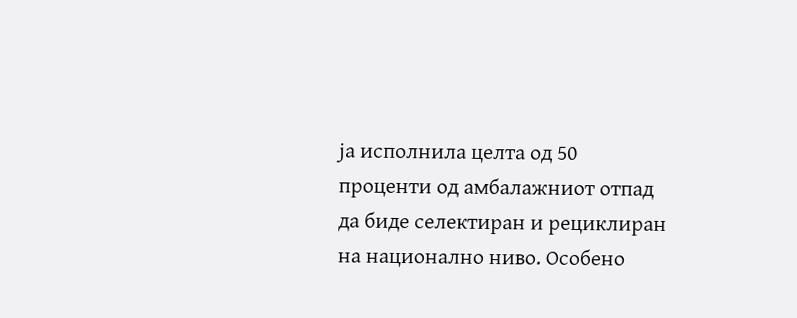ја исполнила целта од 50 проценти од амбалажниот отпад да биде селектиран и рециклиран на национално ниво. Особено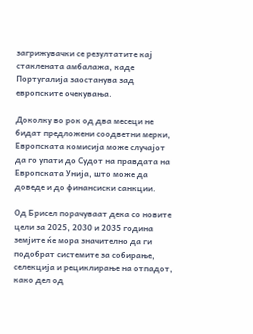загрижувачки се резултатите кај стаклената амбалажа, каде Португалија заостанува зад европските очекувања.

Доколку во рок од два месеци не бидат предложени соодветни мерки, Европската комисија може случајот да го упати до Судот на правдата на Европската Унија, што може да доведе и до финансиски санкции.

Од Брисел порачуваат дека со новите цели за 2025, 2030 и 2035 година земјите ќе мора значително да ги подобрат системите за собирање, селекција и рециклирање на отпадот, како дел од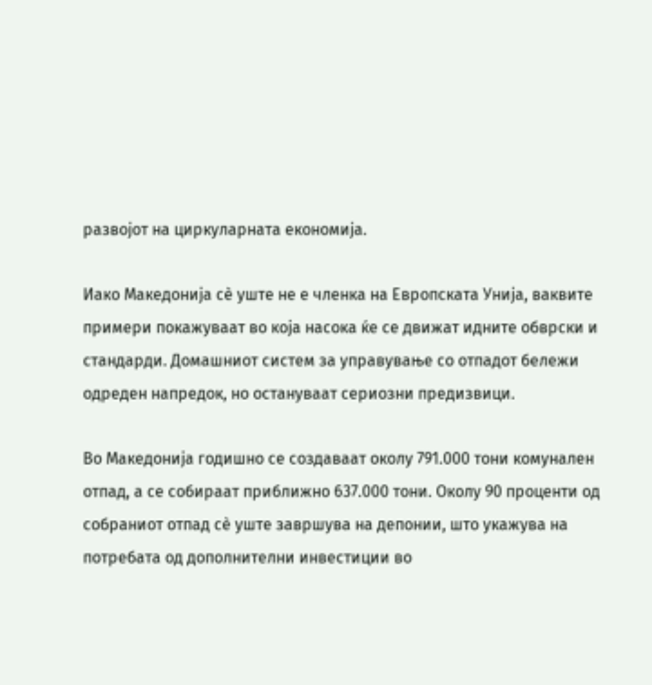развојот на циркуларната економија.

Иако Македонија сè уште не е членка на Европската Унија, ваквите примери покажуваат во која насока ќе се движат идните обврски и стандарди. Домашниот систем за управување со отпадот бележи одреден напредок, но остануваат сериозни предизвици.

Во Македонија годишно се создаваат околу 791.000 тони комунален отпад, а се собираат приближно 637.000 тони. Околу 90 проценти од собраниот отпад сè уште завршува на депонии, што укажува на потребата од дополнителни инвестиции во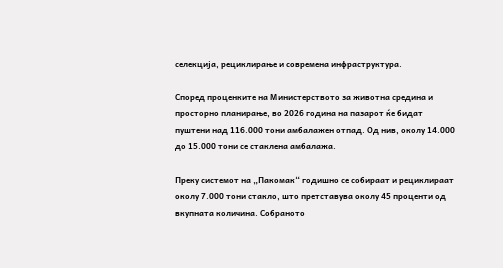селекција, рециклирање и современа инфраструктура.

Според проценките на Министерството за животна средина и просторно планирање, во 2026 година на пазарот ќе бидат пуштени над 116.000 тони амбалажен отпад. Од нив, околу 14.000 до 15.000 тони се стаклена амбалажа.

Преку системот на „Пакомак“ годишно се собираат и рециклираат околу 7.000 тони стакло, што претставува околу 45 проценти од вкупната количина. Собраното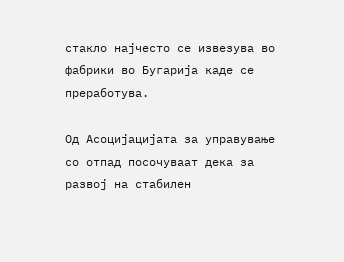стакло најчесто се извезува во фабрики во Бугарија каде се преработува.

Од Асоцијацијата за управување со отпад посочуваат дека за развој на стабилен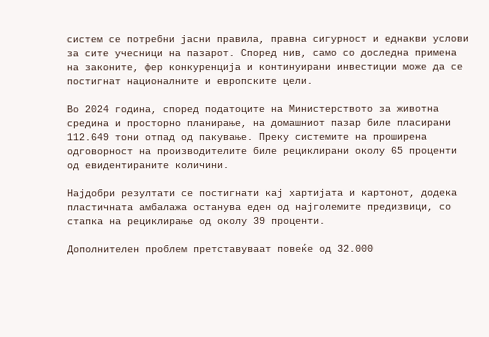систем се потребни јасни правила, правна сигурност и еднакви услови за сите учесници на пазарот. Според нив, само со доследна примена на законите, фер конкуренција и континуирани инвестиции може да се постигнат националните и европските цели.

Во 2024 година, според податоците на Министерството за животна средина и просторно планирање, на домашниот пазар биле пласирани 112.649 тони отпад од пакување. Преку системите на проширена одговорност на производителите биле рециклирани околу 65 проценти од евидентираните количини.

Најдобри резултати се постигнати кај хартијата и картонот, додека пластичната амбалажа останува еден од најголемите предизвици, со стапка на рециклирање од околу 39 проценти.

Дополнителен проблем претставуваат повеќе од 32.000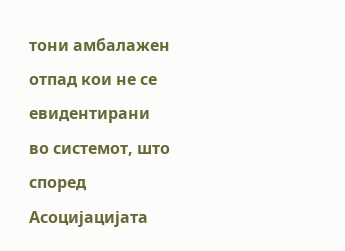тони амбалажен отпад кои не се евидентирани во системот, што според Асоцијацијата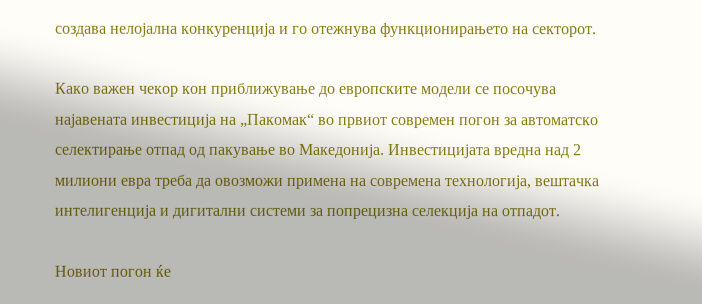создава нелојална конкуренција и го отежнува функционирањето на секторот.

Како важен чекор кон приближување до европските модели се посочува најавената инвестиција на „Пакомак“ во првиот современ погон за автоматско селектирање отпад од пакување во Македонија. Инвестицијата вредна над 2 милиони евра треба да овозможи примена на современа технологија, вештачка интелигенција и дигитални системи за попрецизна селекција на отпадот.

Новиот погон ќе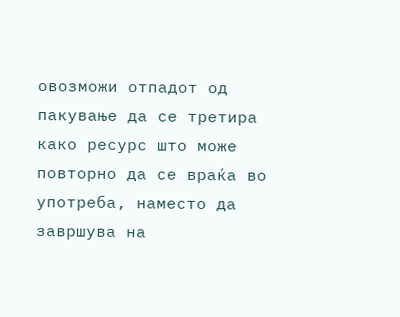овозможи отпадот од пакување да се третира како ресурс што може повторно да се враќа во употреба, наместо да завршува на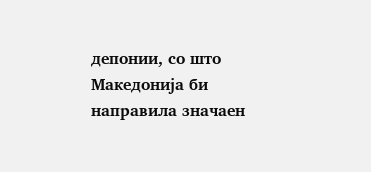депонии, со што Македонија би направила значаен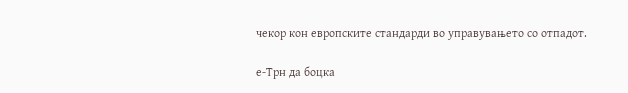чекор кон европските стандарди во управувањето со отпадот.

е-Трн да боцка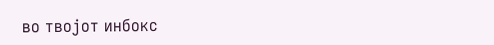во твојот инбокс